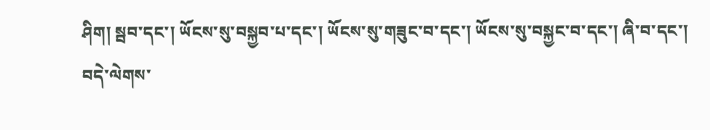ཤིག། སྦབ་དང་། ཡོངས་སུ་བསྐྱབ་པ་དང་། ཡོངས་སུ་གཟུང་བ་དང་། ཡོངས་སུ་བསྐྱང་བ་དང་། ཞི་བ་དང་། བདེ་ལེགས་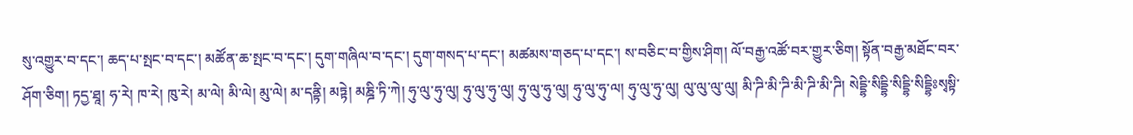སུ་འགྱུར་བ་དང་། ཆད་པ་སྤང་བ་དང་། མཚོན་ཆ་སྤང་བ་དང་། དུག་གཞིལ་བ་དང་། དུག་གསད་པ་དང་། མཚམས་གཅད་པ་དང་། ས་བཅིང་བ་གྱིས་ཤིག། ལོ་བརྒྱ་འཚོ་བར་གྱུར་ཅིག། སྟོན་བརྒྱ་མཐོང་བར་ཤོག་ཅིག། ཏདྱ་ཐཱ། ཧ་རེ། ཁ་རེ། ཁུ་རེ། མ་ལེ། མི་ལེ། མུ་ལེ། མ་དནྟི། མཏྟེ། མཎྜི་ཏི་ཀེ། ཧུ་ལུ་ཧུ་ལུ། ཧུ་ལུ་ཧུ་ལུ། ཧུ་ལུ་ཧུ་ལུ། ཧུ་ལུ་ཧུ་ལ། ཧུ་ལུ་ཧུ་ལུ། ལུ་ལུ་ལུ་ལུ། མི་ཌི་མི་ཌི་མི་ཌི་མི་ཌི། སེདྡྷི་སིདྡྷི་སིདྡྷི་སིདྡྷིཿསྭསྟི་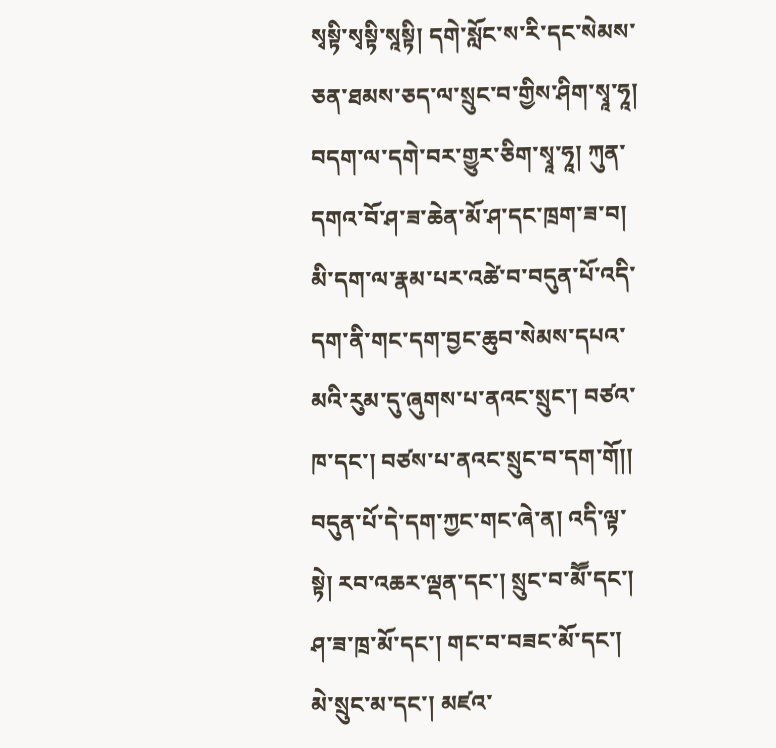སྭསྟི་སྭསྟི་སཱསྟི། དགེ་སློང་ས་རི་དང་སེམས་ཅན་ཐམས་ཅད་ལ་སྲུང་བ་གྱིས་ཤིག་སྭཱ་ཧཱ། བདག་ལ་དགེ་བར་གྱུར་ཅིག་སྭཱ་ཧཱ། ཀུན་དགའ་བོ་ཤ་ཟ་ཆེན་མོ་ཤ་དང་ཁྲག་ཟ་བ། མི་དག་ལ་རྣམ་པར་འཚེ་བ་བདུན་པོ་འདི་དག་ནི་གང་དག་བྱང་ཆུབ་སེམས་དཔའ་མའི་རུམ་དུ་ཞུགས་པ་ནའང་སྲུང་། བཙའ་ཁ་དང་། བཙས་པ་ནའང་སྲུང་བ་དག་གོ།། བདུན་པོ་དེ་དག་ཀྱང་གང་ཞེ་ན། འདི་ལྟ་སྟེ། རབ་འཆར་ལྡན་དང་། སྲུང་བ་མཽ་དང་། ཤ་ཟ་ཁྲ་མོ་དང་། གང་བ་བཟང་མོ་དང་། མེ་སྲུང་མ་དང་། མཛའ་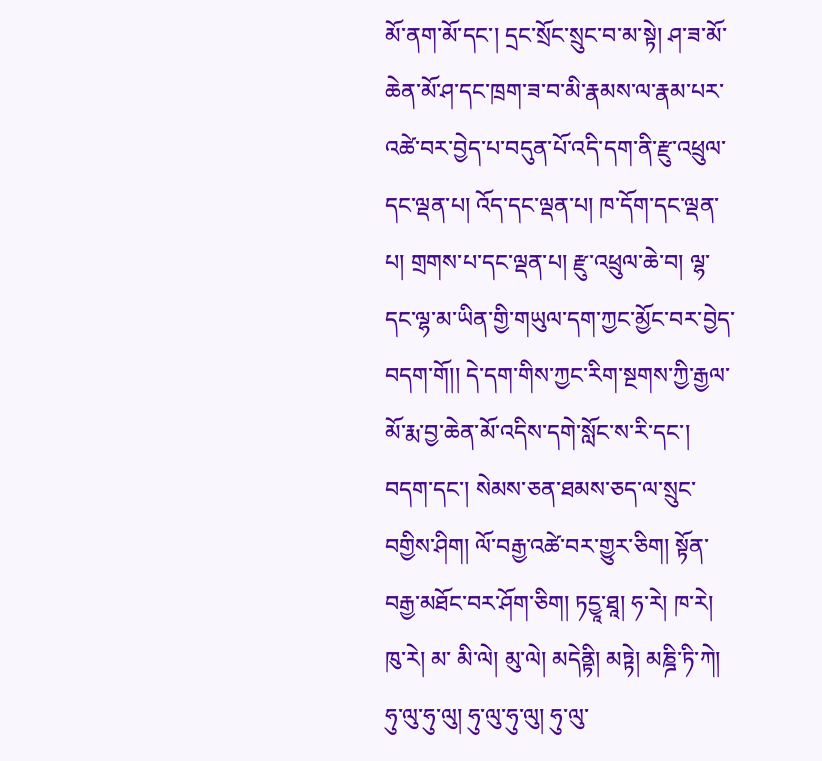མོ་ནག་མོ་དང་། དྲང་སྲོང་སྲུང་བ་མ་སྟེ། ཤ་ཟ་མོ་ཆེན་མོ་ཤ་དང་ཁྲག་ཟ་བ་མི་རྣམས་ལ་རྣམ་པར་འཚེ་བར་བྱེད་པ་བདུན་པོ་འདི་དག་ནི་རྫུ་འཕྲུལ་དང་ལྡན་པ། འོད་དང་ལྡན་པ། ཁ་དོག་དང་ལྡན་པ། གྲགས་པ་དང་ལྡན་པ། རྫུ་འཕྲུལ་ཆེ་བ། ལྷ་དང་ལྷ་མ་ཡིན་གྱི་གཡུལ་དག་ཀྱང་མྱོང་བར་བྱེད་བདག་གོ།། དེ་དག་གིས་ཀྱང་རིག་སྔགས་ཀྱི་རྒྱལ་མོ་རྨ་བྱ་ཆེན་མོ་འདིས་དགེ་སློང་ས་རི་དང་། བདག་དང་། སེམས་ཅན་ཐམས་ཅད་ལ་སྲུང་བགྱིས་ཤིག། ལོ་བརྒྱ་འཚེ་བར་གྱུར་ཅིག། སྟོན་བརྒྱ་མཐོང་བར་ཤོག་ཅིག། ཏདྱཱ་ཐཱ། ཧ་རེ། ཁ་རེ། ཁུ་རེ། མ་ མི་ལེ། མུ་ལེ། མདེནྟི། མཏྟེ། མཎྜི་ཏི་ཀེ། ཧུ་ལུ་ཧུ་ལུ། ཧུ་ལུ་ཧུ་ལུ། ཧུ་ལུ་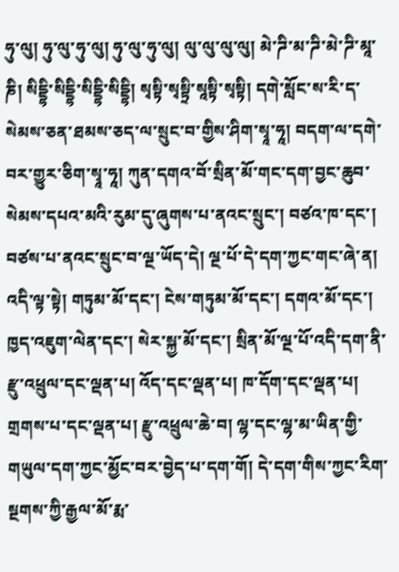ཧུ་ལུ། ཧུ་ལུ་ཧུ་ལུ། ཧུ་ལུ་ཧུ་ལུ། ལུ་ལུ་ལུ་ལུ། མེ་ཌི་མ་ཌི་མེ་ཌི་མཱ་ཎི། སིདྡྷི་སིདྡྷི་སིདྡྷི་སིདྡྷི། སྭསྟི་སྭསྟྲི་སཱསྟི་སྭསྟི། དགེ་སློང་ས་རི་ད་སེམས་ཅན་ཐམས་ཅད་ལ་སྲུང་བ་གྱིས་ཤིག་སྭཱ་ཧཱ། བདག་ལ་དགེ་བར་གྱུར་ཅིག་སྭཱ་ཧཱ། ཀུན་དགའ་བོ་སྲིན་མོ་གང་དག་བྱང་ཆུབ་སེམས་དཔའ་མའི་རུམ་དུ་ཞུགས་པ་ནའང་སྲུང་། བཙའ་ཁ་དང་། བཙས་པ་ནའང་སྲུང་བ་ལྔ་ཡོད་དེ། ལྔ་པོ་དེ་དག་ཀྱང་གང་ཞེ་ན། འདི་ལྟ་སྟེ། གཏུམ་མོ་དང་། ངེས་གཏུམ་མོ་དང་། དགའ་མོ་དང་། ཁྱད་འཇུག་ལེན་དང་། སེར་སྐྱ་མོ་དང་། སྲིན་མོ་ལྔ་པོ་འདི་དག་ནི་རྫུ་འཕྲུལ་དང་ལྡན་པ། འོད་དང་ལྡན་པ། ཁ་དོག་དང་ལྡན་པ། གྲགས་པ་དང་ལྡན་པ། རྫུ་འཕྲུལ་ཆེ་བ། ལྷ་དང་ལྷ་མ་ཡིན་གྱི་གཡུལ་དག་ཀྱང་མྱོང་བར་བྱེད་པ་དག་གོ། དེ་དག་གིས་ཀྱང་རིག་སྔགས་ཀྱི་རྒྱལ་མོ་རྨ་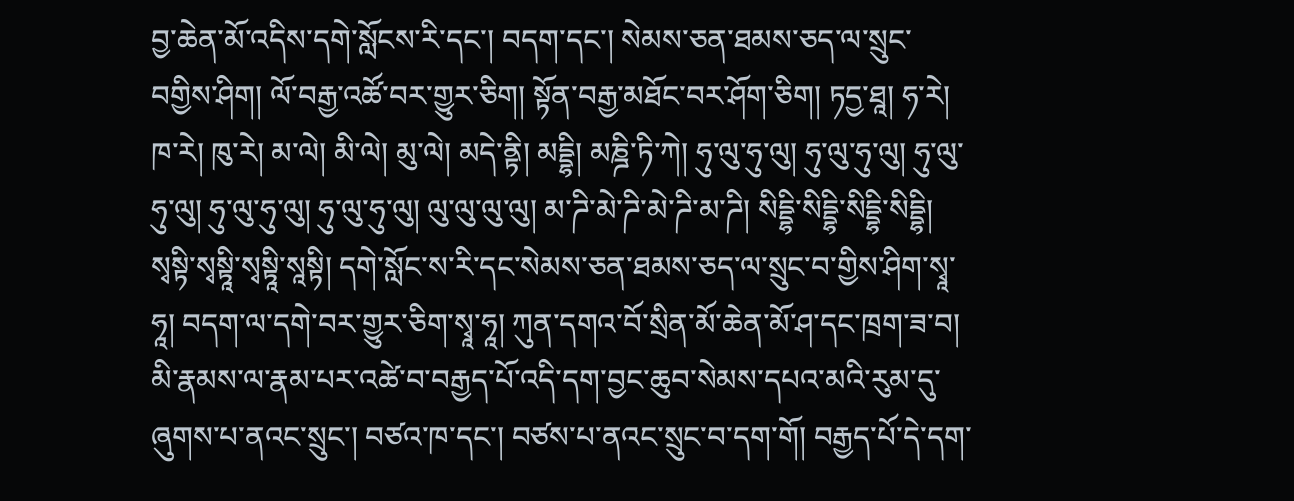བྱ་ཆེན་མོ་འདིས་དགེ་སློངས་རི་དང་། བདག་དང་། སེམས་ཅན་ཐམས་ཅད་ལ་སྲུང་བགྱིས་ཤིག། ལོ་བརྒྱ་འཚོ་བར་གྱུར་ཅིག། སྟོན་བརྒྱ་མཐོང་བར་ཤོག་ཅིག། ཏདྱ་ཐཱ། ཧ་རེ། ཁ་རེ། ཁུ་རེ། མ་ལེ། མི་ལེ། མུ་ལེ། མདེ་ནྟི། མདྡྷི། མཎྜི་ཏི་ཀེ། ཧུ་ལུ་ཧུ་ལུ། ཧུ་ལུ་ཧུ་ལུ། ཧུ་ལུ་ཧུ་ལུ། ཧུ་ལུ་ཧུ་ལུ། ཧུ་ལུ་ཧུ་ལུ། ལུ་ལུ་ལུ་ལུ། མ་ཌི་མེ་ཌི་མེ་ཌི་མ་ཌི། སིདྡྷི་སིདྡྷི་སིདྡྷི་སིདྡྷི། སྭསྟི་སྭསྟཱི་སྭསྟཱི་སཱསྟི། དགེ་སློང་ས་རི་དང་སེམས་ཅན་ཐམས་ཅད་ལ་སྲུང་བ་གྱིས་ཤིག་སྭཱ་ཧཱ། བདག་ལ་དགེ་བར་གྱུར་ཅིག་སྭཱ་ཧཱ། ཀུན་དགའ་བོ་སྲིན་མོ་ཆེན་མོ་ཤ་དང་ཁྲག་ཟ་བ། མི་རྣམས་ལ་རྣམ་པར་འཚེ་བ་བརྒྱད་པོ་འདི་དག་བྱང་ཆུབ་སེམས་དཔའ་མའི་རུམ་དུ་ཞུགས་པ་ནའང་སྲུང་། བཙའ་ཁ་དང་། བཙས་པ་ནའང་སྲུང་བ་དག་གོ། བརྒྱད་པོ་དེ་དག་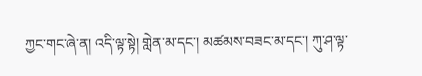ཀྱང་གང་ཞེ་ན། འདི་ལྟ་སྟེ། གླེན་མ་དང་། མཚམས་བཟང་མ་དང་། ཀུ་ཤ་ལྟ་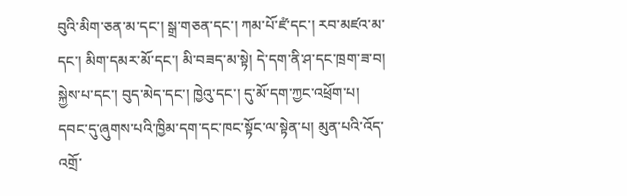བུའི་མིག་ཅན་མ་དང་། སྒྲ་གཅན་དང་། ཀམ་པོ་ཛཾ་དང་། རབ་མཛའ་མ་དང་། མིག་དམར་མོ་དང་། མི་བཟད་མ་སྟེ། དེ་དག་ནི་ཤ་དང་ཁྲག་ཟ་བ། སྐྱེས་པ་དང་། བུད་མེད་དང་། ཁྱེའུ་དང་། དུ་མོ་དག་ཀྱང་འཕྲོག་པ། དབང་དུ་ཞུགས་པའི་ཁྱིམ་དག་དང་ཁང་སྟོང་ལ་སྟེན་པ། མུན་པའི་འོད་འགྲོ་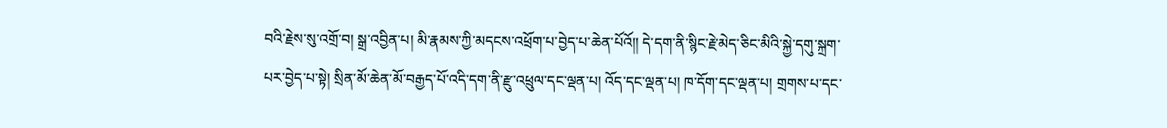བའི་རྗེས་སུ་འགྲོ་བ། སྒྲ་འབྱིན་པ། མི་རྣམས་ཀྱི་མདངས་འཕྲོག་པ་བྱེད་པ་ཆེན་པོའོ།། དེ་དག་ནི་སྙིང་རྗེ་མེད་ཅིང་མིའི་སྐྱེ་དགུ་སྐྲག་པར་བྱེད་པ་སྟེ། སྲིན་མོ་ཆེན་མོ་བརྒྱད་པོ་འདི་དག་ནི་རྫུ་འཕྲུལ་དང་ལྡན་པ། འོད་དང་ལྡན་པ། ཁ་དོག་དང་ལྡན་པ། གྲགས་པ་དང་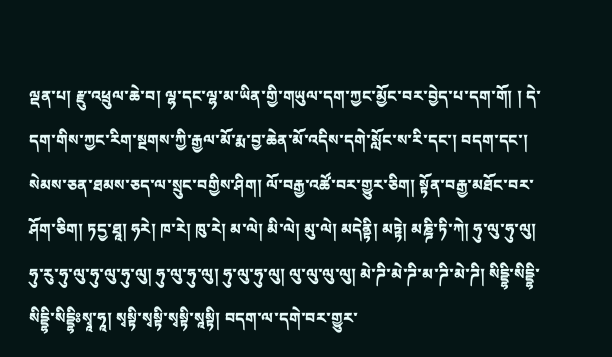ལྡན་པ། རྫུ་འཕྲུལ་ཆེ་བ། ལྷ་དང་ལྷ་མ་ཡིན་གྱི་གཡུལ་དག་ཀྱང་མྱོང་བར་བྱེད་པ་དག་གོ། ། དེ་དག་གིས་ཀྱང་རིག་སྔགས་ཀྱི་རྒྱལ་མོ་རྨ་བྱ་ཆེན་མོ་འདིས་དགེ་སློང་ས་རི་དང་། བདག་དང་། སེམས་ཅན་ཐམས་ཅད་ལ་སྲུང་བགྱིས་ཤིག། ལོ་བརྒྱ་འཚོ་བར་གྱུར་ཅིག། སྟོན་བརྒྱ་མཐོང་བར་ཤོག་ཅིག། ཏདྱ་ཐཱ། ཧརེ། ཁ་རེ། ཁུ་རེ། མ་ལེ། མི་ལེ། མུ་ལེ། མདེནྟི། མཏྟེ། མཎྜི་ཏི་ཀེ། ཧུ་ལུ་ཧུ་ལུ། ཧུ་རུ་ཧུ་ལུ་ཧུ་ལུ་ཧུ་ལུ། ཧུ་ལུ་ཧུ་ལུ། ཧུ་ལུ་ཧུ་ལུ། ལུ་ལུ་ལུ་ལུ། མེ་ཌི་མེ་ཌི་མ་ཌི་མེ་ཌི། སིདྡྷི་སིདྡྷི་སིདྡྷི་སིདྡྷིཿསྭཱ་ཧཱ། སྭསྟི་སྭསྟི་སྭསྟི་སཱསྟི། བདག་ལ་དགེ་བར་གྱུར་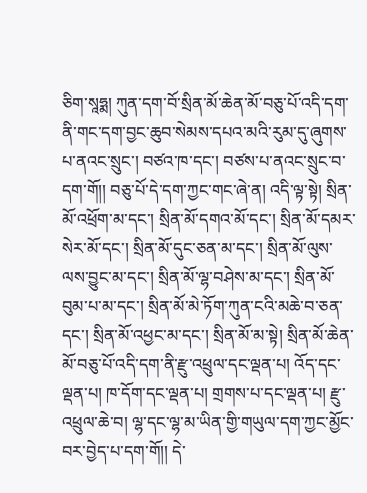ཅིག་སཱཧྨ། ཀུན་དག་བོ་སྲིན་མོ་ཆེན་མོ་བཅུ་པོ་འདི་དག་ནི་གང་དག་བྱང་ཆུབ་སེམས་དཔའ་མའི་རུམ་དུ་ཞུགས་པ་ནའང་སྲུང་། བཙའ་ཁ་དང་། བཙས་པ་ནའང་སྲུང་བ་དག་གོ།། བཅུ་པོ་དེ་དག་ཀྱང་གང་ཞེ་ན། འདི་ལྟ་སྟེ། སྲིན་མོ་འཕྲོག་མ་དང་། སྲིན་མོ་དགའ་མོ་དང་། སྲིན་མོ་དམར་སེར་མོ་དང་། སྲིན་མོ་དུང་ཅན་མ་དང་། སྲིན་མོ་ལུས་ལས་བྱུང་མ་དང་། སྲིན་མོ་ལྷ་བཤེས་མ་དང་། སྲིན་མོ་བུམ་པ་མ་དང་། སྲིན་མོ་མེ་ཏོག་ཀུན་ངའི་མཆེ་བ་ཅན་དང་། སྲིན་མོ་འཕྱང་མ་དང་། སྲིན་མོ་མ་སྟེ། སྲིན་མོ་ཆེན་མོ་བཅུ་པོ་འདི་དག་ནི་རྫུ་འཕྲུལ་དང་ལྡན་པ། འོད་དང་ལྡན་པ། ཁ་དོག་དང་ལྡན་པ། གྲགས་པ་དང་ལྡན་པ། རྫུ་འཕྲུལ་ཆེ་བ། ལྷ་དང་ལྷ་མ་ཡིན་གྱི་གཡུལ་དག་ཀྱང་མྱོང་བར་བྱེད་པ་དག་གོ།། དེ་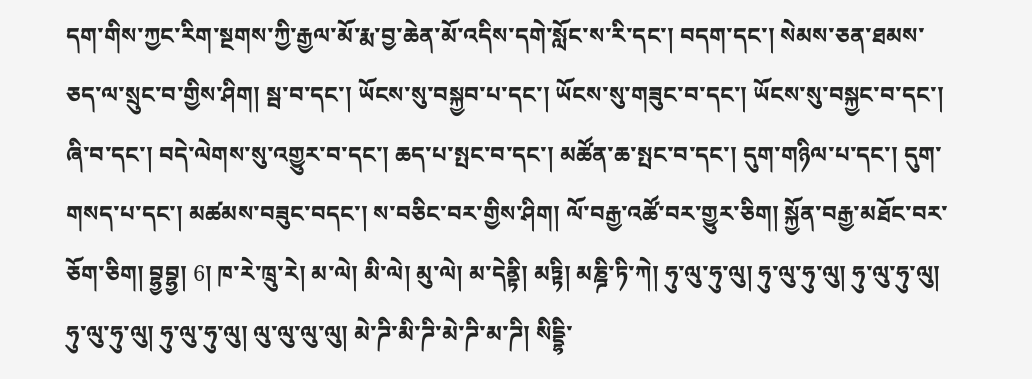དག་གིས་ཀྱང་རིག་སྔགས་ཀྱི་རྒྱལ་མོ་རྨ་བྱ་ཆེན་མོ་འདིས་དགེ་སློང་ས་རི་དང་། བདག་དང་། སེམས་ཅན་ཐམས་ཅད་ལ་སྲུང་བ་གྱིས་ཤིག། སྦ་བ་དང་། ཡོངས་སུ་བསྐྱབ་པ་དང་། ཡོངས་སུ་གཟུང་བ་དང་། ཡོངས་སུ་བསྐྱང་བ་དང་། ཞི་བ་དང་། བདེ་ལེགས་སུ་འགྱུར་བ་དང་། ཆད་པ་སྤང་བ་དང་། མཚོན་ཆ་སྤང་བ་དང་། དུག་གཉིལ་པ་དང་། དུག་གསད་པ་དང་། མཚམས་བཟུང་བདང་། ས་བཅིང་བར་གྱིས་ཤིག། ལོ་བརྒྱ་འཚོ་བར་གྱུར་ཅིག། སྐྱོན་བརྒྱ་མཐོང་བར་ཅོག་ཅིག། བྷྱབྷྱ། 6། ཁ་རེ་ཁྲུ་རེ། མ་ལེ། མི་ལེ། མུ་ལེ། མ་དེནྟི། མཏྟི། མཎྜི་ཏི་ཀེ། ཧུ་ལུ་ཧུ་ལུ། ཧུ་ལུ་ཧུ་ལུ། ཧུ་ལུ་ཧུ་ལུ། ཧུ་ལུ་ཧུ་ལུ། ཧུ་ལུ་ཧུ་ལུ། ལུ་ལུ་ལུ་ལུ། མེ་ཌི་མི་ཌི་མེ་ཌི་མ་ཌི། སིདྡྷི་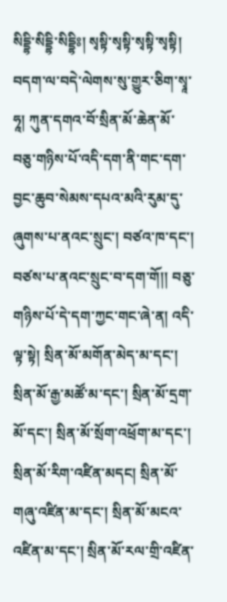སིདྡྷི་སིདྡྷི་སིདྡྷིཿ། སྭསྟི་སྭསྟི་སྭསྟི་སྭསྟི། བདག་ལ་བདེ་ལེགས་སུ་གྱུར་ཅིག་སྭཱ་ཧཱ། ཀུན་དགའ་བོ་སྲིན་མོ་ཆེན་མོ་བཅུ་གཉིས་པོ་འདི་དག་ནི་གང་དག་བྱང་ཆུབ་སེམས་དཔའ་མའི་རུམ་དུ་ཞུགས་པ་ནའང་སྲུང་། བཙའ་ཁ་དང་། བཙས་པ་ནའང་སྲུང་བ་དག་གོ།། བཅུ་གཉིས་པོ་དེ་དག་ཀྱང་གང་ཞེ་ན། འདི་ལྟ་སྟེ། སྲིན་མོ་མགོན་མེད་མ་དང་། སྲིན་མོ་རྒྱ་མཚོ་མ་དང་། སྲིན་མོ་དྲག་མོ་དང་། སྲིན་མོ་སྲོག་འཕྲོག་མ་དང་། སྲིན་མོ་རིག་འཛིན་མདང། སྲིན་མོ་གཞུ་འཛིན་མ་དང་། སྲིན་མོ་མངའ་འཛིན་མ་དང་། སྲིན་མོ་རལ་གྲི་འཛིན་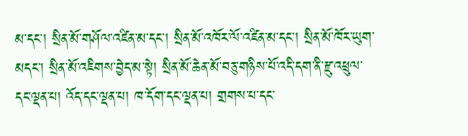མ་དང་། སྲིན་མོ་གཤོལ་འཛིན་མ་དང་། སྲིན་མོ་འཁོར་ལོ་འཛིན་མ་དང་། སྲིན་མོ་ཁོར་ཡུག་མདང་། སྲིན་མོ་འཇིགས་བྱེད་མ་སྟེ། སྲིན་མོ་ཆེན་མོ་བཅུ་གཉིས་པོ་འདི་དག་ནི་རྫུ་འཕྲུལ་དང་ལྡན་པ། འོད་དང་ལྡན་པ། ཁ་དོག་དང་ལྡན་པ། གྲགས་པ་དང་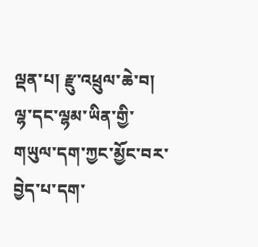ལྡན་པ། རྫུ་འཕྲུལ་ཆེ་བ། ལྷ་དང་ལྷམ་ཡིན་གྱི་གཡུལ་དག་ཀྱང་མྱོང་བར་བྱེད་པ་དག་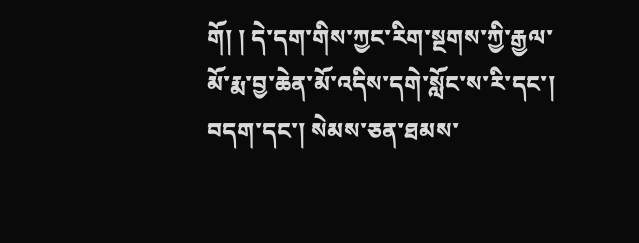གོ། ། དེ་དག་གིས་ཀྱང་རིག་སྔགས་ཀྱི་རྒྱལ་མོ་རྨ་བྱ་ཆེན་མོ་འདིས་དགེ་སློང་ས་རི་དང་། བདག་དང་། སེམས་ཅན་ཐམས་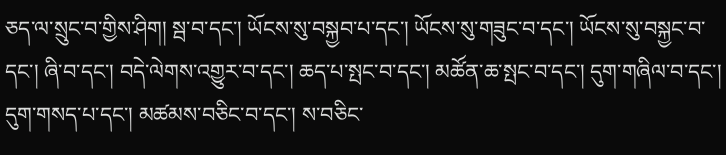ཅད་ལ་སྲུང་བ་གྱིས་ཤིག། སྦ་བ་དང་། ཡོངས་སུ་བསྐྱབ་པ་དང་། ཡོངས་སུ་གཟུང་བ་དང་། ཡོངས་སུ་བསྐྱང་བ་དང་། ཞི་བ་དང་། བདེ་ལེགས་འགྱུར་བ་དང་། ཆད་པ་སྤང་བ་དང་། མཚོན་ཆ་སྤང་བ་དང་། དུག་གཞིལ་བ་དང་། དུག་གསད་པ་དང་། མཚམས་བཅིང་བ་དང་། ས་བཅིང་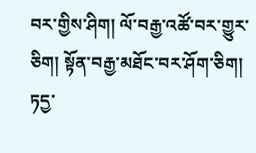བར་གྱིས་ཤིག། ལོ་བརྒྱ་འཚོ་བར་གྱུར་ཅིག། སྟོན་བརྒྱ་མཐོང་བར་ཤོག་ཅིག། ཏདྱ་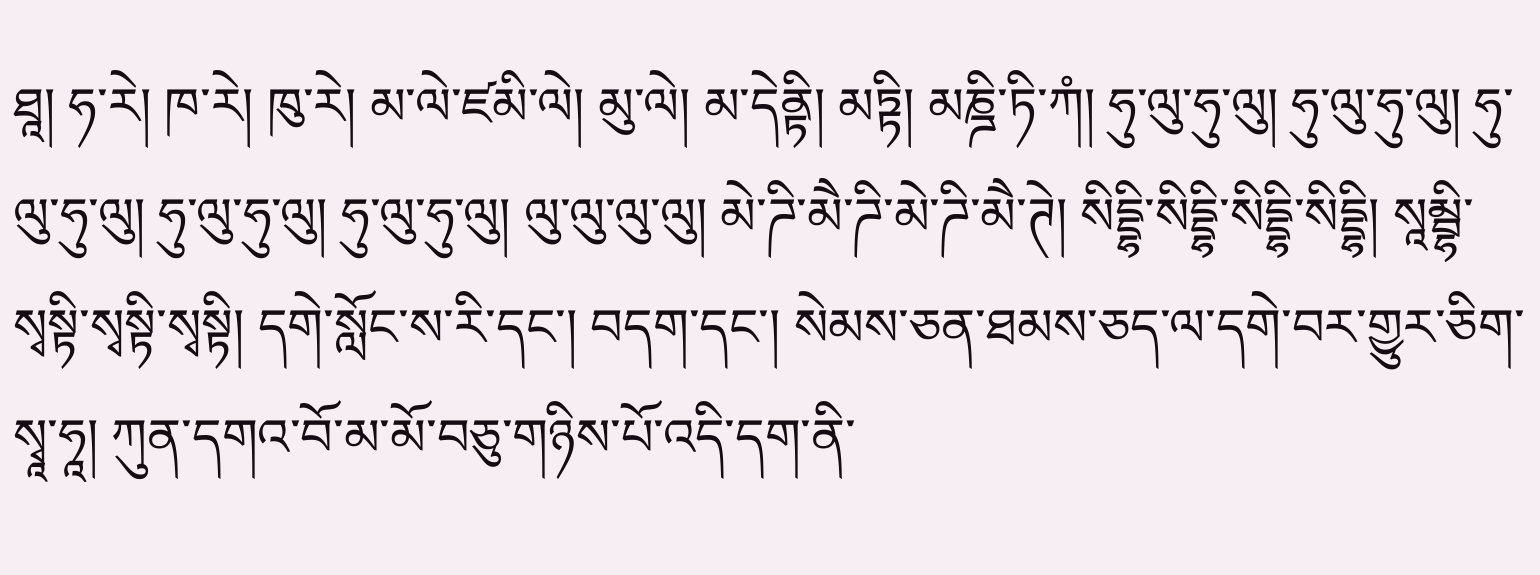ཐཱ། ཧ་རེ། ཁ་རེ། ཁུ་རེ། མ་ལེ་ཛམི་ལེ། མུ་ལེ། མ་དེནྟི། མཏྟི། མཎྜི་ཏི་ཀཾ། ཧུ་ལུ་ཧུ་ལུ། ཧུ་ལུ་ཧུ་ལུ། ཧུ་ལུ་ཧུ་ལུ། ཧུ་ལུ་ཧུ་ལུ། ཧུ་ལུ་ཧུ་ལུ། ལུ་ལུ་ལུ་ལུ། མེ་ཌི་མཻ་ཌི་མེ་ཌི་མཻ་ཊེ། སིདྡྷི་སིདྡྷི་སིདྡྷི་སིདྡྷི། སཱམྦྷི་སྭསྟི་སྭསྟི་སྭསྟི། དགེ་སློང་ས་རི་དང་། བདག་དང་། སེམས་ཅན་ཐམས་ཅད་ལ་དགེ་བར་གྱུར་ཅིག་སྭཱ་ཧཱ། ཀུན་དགའ་བོ་མ་མོ་བཅུ་གཉིས་པོ་འདི་དག་ནི་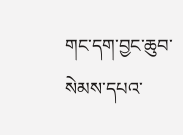གང་དག་བྱང་ཆུབ་སེམས་དཔའ་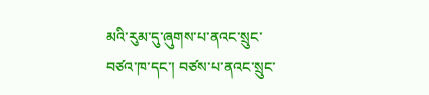མའི་རུམ་དུ་ཞུགས་པ་ནའང་སྲུང་བཙའ་ཁ་དང་། བཙས་པ་ནའང་སྲུང་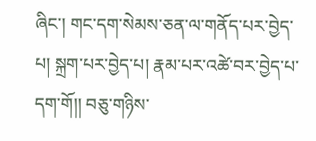ཞིང་། གང་དག་སེམས་ཅན་ལ་གནོད་པར་བྱེད་པ། སྐྲག་པར་བྱེད་པ། རྣམ་པར་འཚེ་བར་བྱེད་པ་དག་གོ།། བཅུ་གཉིས་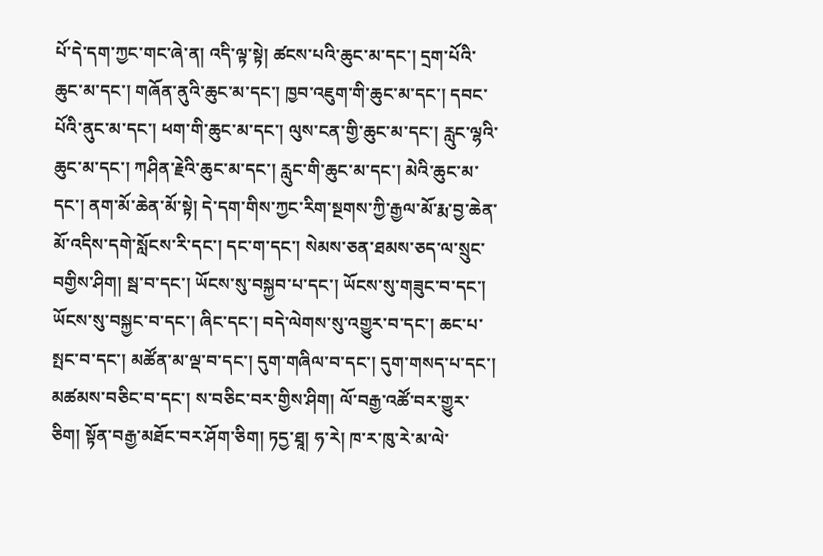པོ་དེ་དག་ཀྱང་གང་ཞེ་ན། འདི་ལྟ་སྟེ། ཚངས་པའི་ཆུང་མ་དང་། དྲག་པོའི་ཆུང་མ་དང་། གཞོན་ནུའི་ཆུང་མ་དང་། ཁྱབ་འཇུག་གི་ཆུང་མ་དང་། དབང་པོའི་ནུང་མ་དང་། ཕག་གི་ཆུང་མ་དང་། ལུས་ངན་གྱི་ཆུང་མ་དང་། རླུང་ལྷའི་ཆུང་མ་དང་། ཀཤིན་རྗེའི་ཆུང་མ་དང་། རླུང་གི་ཆུང་མ་དང་། མེའི་ཆུང་མ་དང་། ནག་མོ་ཆེན་མོ་སྟེ། དེ་དག་གིས་ཀྱང་རིག་སྔགས་ཀྱི་རྒྱལ་མོ་རྨ་བྱ་ཆེན་མོ་འདིས་དགེ་སློངས་རི་དང་། དང་ག་དང་། སེམས་ཅན་ཐམས་ཅད་ལ་སྲུང་བགྱིས་ཤིག། སྦ་བ་དང་། ཡོངས་སུ་བསྐྱབ་པ་དང་། ཡོངས་སུ་གཟུང་བ་དང་། ཡོངས་སུ་བསྐྱང་བ་དང་། ཞིང་དང་། བདེ་ལེགས་སུ་འགྱུར་བ་དང་། ཆང་པ་སྤང་བ་དང་། མཚོན་མ་ལྡ་བ་དང་། དུག་གཞིལ་བ་དང་། དུག་གསད་པ་དང་། མཚམས་བཅིང་བ་དང་། ས་བཅིང་བར་གྱིས་ཤིག། ལོ་བརྒྱ་འཚོ་བར་གྱུར་ཅིག། སྟོན་བརྒྱ་མཐོང་བར་ཤོག་ཅིག། ཏདྱ་ཐཱ། ཧ་རེ། ཁ་ར་ཁུ་རེ་མ་ལེ་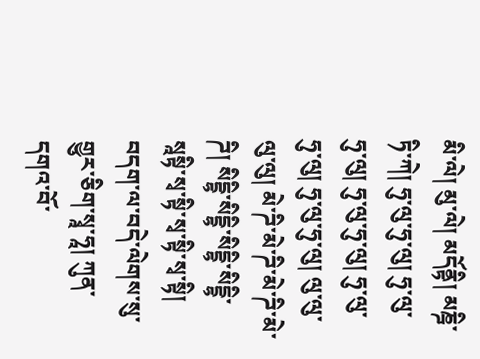མི་ལེ། མུ་ལེ། མདོནྟི། མཎྜི་ཏི་ཀེ། ཧུ་ལུ་ཧུ་ལུ། ཧུ་ལུ་ཧུ་ལུ། ཧུ་ལུ་ཧུ་ལུ། ཧུ་ལུ་ཧུ་ལུ། ཧུ་ལུ་ཧུ་ལུ། ལུ་ལུ་ལུ་ལུ། མེ་ཌི་མེ་ཌི་མེ་ཌི་མེ་ཌི། སིདྡྷི་སིདྡྷི་སིདྡྷི་སིདྡྷི་སཱསྟི་སྭ་སྟི་སྭ་སྟི་སྭ་སྟི། བདག་ལ་བདེ་ལེགས་སུ་གྱུར་ཅིག་སྭཱ་ཧཱ། ཀུན་དགའ་བོ་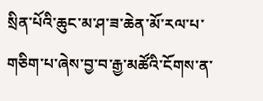སྲིན་པོའི་ཆུང་མ་ཤ་ཟ་ཆེན་མོ་རལ་པ་གཅིག་པ་ཞེས་བྱ་བ་རྒྱ་མཚོའི་ངོགས་ན་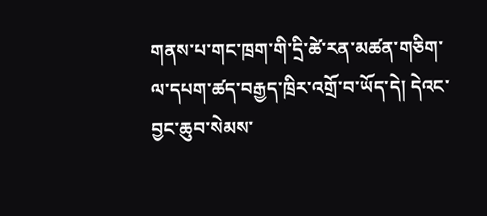གནས་པ་གང་ཁྲག་གི་དྲི་ཚེ་རན་མཚན་གཅིག་ལ་དཔག་ཚད་བརྒྱད་ཁྲིར་འགྲོ་བ་ཡོད་དེ། དེའང་བྱང་ཆུབ་སེམས་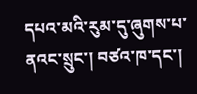དཔའ་མའི་རུམ་དུ་ཞུགས་པ་ནའང་སྲུང་། བཙའ་ཁ་དང་།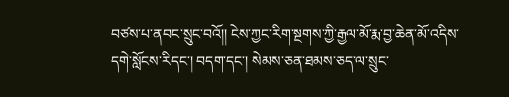བཙས་པ་ནབང་སྲུང་བའོ།། ངེས་ཀྱང་རིག་སྔགས་ཀྱི་རྒྱལ་མོ་རྨ་བྱ་ཆེན་མོ་འདིས་དགེ་སློངས་རིདང་། བདག་དང་། སེམས་ཅན་ཐམས་ཅད་ལ་སྲུང་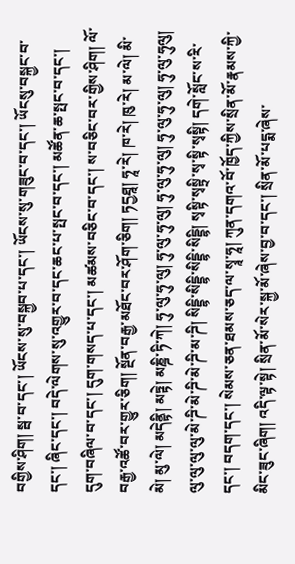བགྱིས་ཤིག། སྦ་བ་དང་། ཡོངས་སུ་བསྐྱབ་པ་དང་། ཡོངས་སུ་གཟུང་བ་དང་། ཡོངསུ་བསྐྱང་བ་དང་། ཞིང་དང་། བདེ་ལེགས་སུ་འགྱུར་བ་དང་ཆང་པ་སྤང་བ་དང་། མཚོན་ཆ་སྤང་བ་དང་། དུག་བཞིལ་བ་དང་། དུག་གསད་པ་དང་། མཚམས་བཅིང་བ་དང་། ས་བཅིང་བར་གྱིས་ཤིག། ལོ་བརྒྱ་འཚོ་བར་གྱུར་ཅིག། སྔོན་བརྒྱ་མཐོང་བར་ཤོག་ཅིག། ཏདྱཐཱ། ཧཱ་རེ། ཁ་རེ། ཁུ་རེ། མ་ལེ། མི་མེ། མུ་ལེ། མདེནྟི། མཏྟེ། མཎྜི་ཏི་ཀེ། ཧུ་ལུ་ཧུ་ལུ། ཧུ་ལུ་ཧུ་ལུ། ཧུ་ལུ་ཧུ་ལུ། ཧུ་ལུ་ཧུ་ལུ། ཧུ་ལུ་ཧུལུ། ལུ་ལུ་ལུ་ལུ་མེ་ཌི་མེ་ཌི་མེ་ཌི་མ་ཌི། སིདྡྷི་སིདྡྷི་སིདྡྷི་སིདྡྷི། སྭསྟི་སྭསྟྲི་སྭ་སྟི་སྭསྟི། དགེ་སློང་ས་རི་དང་། བདག་དང་། སེམས་ཅན་ཐམས་ཅད་ལ་སྭཱ་ཧཱ། ཀུན་དགའ་བོ་ཁྱོད་ཀྱིས་སྲིན་མོ་རྣམས་ཀྱི་མིང་ཟུང་ཞིག། འདི་ལྟ་སྟེ། སྲིན་མོ་སེར་སྐྱ་མོ་ཞེས་བྱ་བ་དང་། སྲིན་མོ་པདྨ་ཞེས་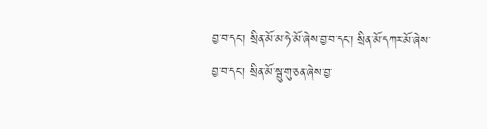བྱ་བ་དང་། སྲིན་མོ་མ་ཧེ་མོ་ཞེས་བྱ་བ་དང་། སྲིན་མོ་དཀར་མོ་ཞེས་བྱ་བ་དང་། སྲིན་མོ་སྦུ་གུ་ཅན་ཞེས་བྱ་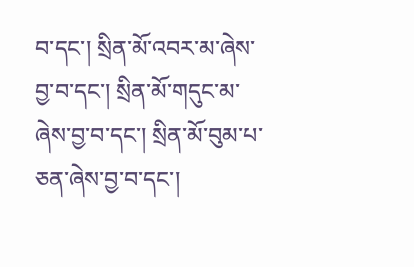བ་དང་། སྲིན་མོ་འབར་མ་ཞེས་བྱ་བ་དང་། སྲིན་མོ་གདུང་མ་ཞེས་བྱ་བ་དང་། སྲིན་མོ་བུམ་པ་ཅན་ཞེས་བྱ་བ་དང་།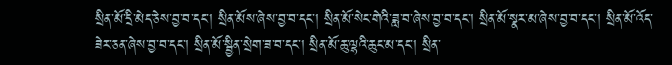སྲིན་མོ་དྲི་མེད་ཅེས་བྱ་བ་དང་། སྲིན་མོས་ཞེས་བྱ་བ་དང་། སྲིན་མོ་སེང་གེའི་ཟླ་བ་ཞེས་བྱ་བ་དང་། སྲིན་མོ་སྣར་མ་ཞེས་བྱ་བ་དང་། སྲིན་མོ་འོད་ཟེར་ཅན་ཞེས་བྱ་བ་དང་། སྲིན་མོ་སྦྱིན་སྲེག་ཟ་བ་དང་། སྲིན་མོ་ཆུ་ལྷའི་ཆུང་མ་དང་། སྲིན་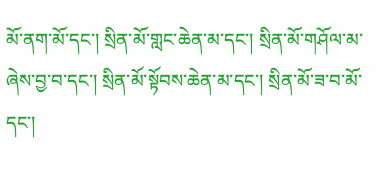མོ་ནག་མོ་དང་། སྲིན་མོ་གླང་ཆེན་མ་དང་། སྲིན་མོ་གཤོལ་མ་ཞེས་བྱ་བ་དང་། སྲིན་མོ་སྟོབས་ཆེན་མ་དང་། སྲིན་མོ་ཟ་བ་མོ་དང་།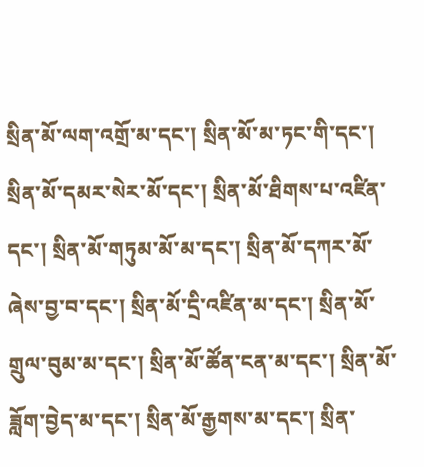སྲིན་མོ་ལག་འགྲོ་མ་དང་། སྲིན་མོ་མ་ཏང་གི་དང་། སྲིན་མོ་དམར་སེར་མོ་དང་། སྲིན་མོ་ཐིགས་པ་འཛིན་དང་། སྲིན་མོ་གཏུམ་མོ་མ་དང་། སྲིན་མོ་དཀར་མོ་ཞེས་བྱ་བ་དང་། སྲིན་མོ་དྲི་འཛིན་མ་དང་། སྲིན་མོ་གྲུལ་བུམ་མ་དང་། སྲིན་མོ་ཚོན་ངན་མ་དང་། སྲིན་མོ་ཟློག་བྱེད་མ་དང་། སྲིན་མོ་རྒྱགས་མ་དང་། སྲིན་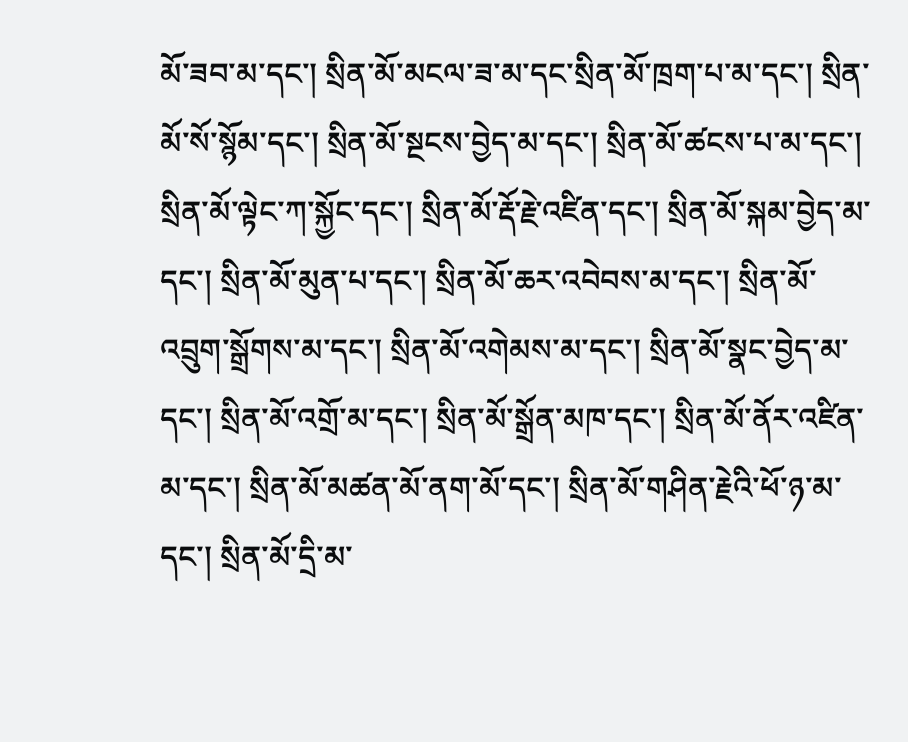མོ་ཟབ་མ་དང་། སྲིན་མོ་མངལ་ཟ་མ་དང་སྲིན་མོ་ཁྲག་པ་མ་དང་། སྲིན་མོ་སོ་སྙོམ་དང་། སྲིན་མོ་སྔངས་བྱེད་མ་དང་། སྲིན་མོ་ཚངས་པ་མ་དང་། སྲིན་མོ་ལྟེང་ཀ་སྐྱོང་དང་། སྲིན་མོ་རྡོ་རྗེ་འཛིན་དང་། སྲིན་མོ་སྐམ་བྱེད་མ་དང་། སྲིན་མོ་མུན་པ་དང་། སྲིན་མོ་ཆར་འབེབས་མ་དང་། སྲིན་མོ་འབྲུག་སྒྲོགས་མ་དང་། སྲིན་མོ་འགེམས་མ་དང་། སྲིན་མོ་སྣང་བྱེད་མ་དང་། སྲིན་མོ་འགྲོ་མ་དང་། སྲིན་མོ་སྒྲོན་མཁ་དང་། སྲིན་མོ་ནོར་འཛིན་མ་དང་། སྲིན་མོ་མཚན་མོ་ནག་མོ་དང་། སྲིན་མོ་གཤིན་རྗེའི་ཕོ་ཉ་མ་དང་། སྲིན་མོ་དྲི་མ་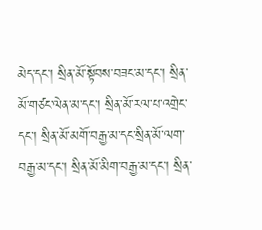མེད་དང་། སྲིན་མོ་སྟོབས་བཟང་མ་དང་། སྲིན་མོ་གཙང་ལེན་མ་དང་། སྲིན་མོ་རལ་པ་འགྲེང་དང་། སྲིན་མོ་མགོ་བརྒྱ་མ་དང་སྲིན་མོ་ལག་བརྒྱ་མ་དང་། སྲིན་མོ་མིག་བརྒྱ་མ་དང་། སྲིན་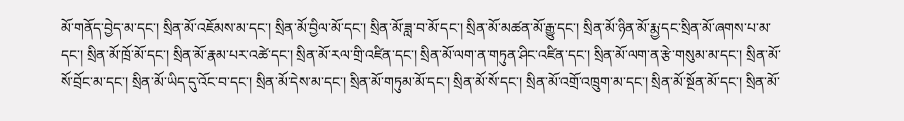མོ་གནོད་བྱེད་མ་དང་། སྲིན་མོ་འཇོམས་མ་དང་། སྲིན་མོ་བྱིལ་མོ་དང་། སྲིན་མོ་ཟླ་བ་མོ་དང་། སྲིན་མོ་མཚན་མོ་རྒྱུ་དང་། སྲིན་མོ་ཉིན་མོ་རྨྱ་དང་སྲིན་མོ་ཞགས་པ་མ་དང་། སྲིན་མོ་ཁྲོ་མོ་དང་། སྲིན་མོ་རྣམ་པར་འཚེ་དང་། སྲིན་མོ་རལ་གྲི་འཛིན་དང་། སྲིན་མོ་ལག་ན་གཏུན་ཤིང་འཛིན་དང་། སྲིན་མོ་ལག་ན་རྩེ་གསུམ་མ་དང་། སྲིན་མོ་སོ་བྲོང་མ་དང་། སྲིན་མོ་ཡིད་དུ་འོང་བ་དང་། སྲིན་མོ་དེས་མ་དང་། སྲིན་མོ་གཏུམ་མོ་དང་། སྲིན་མོ་སོ་དང་། སྲིན་མོ་འགྲོ་འཁྲུག་མ་དང་། སྲིན་མོ་སྔོན་མོ་དང་། སྲིན་མོ་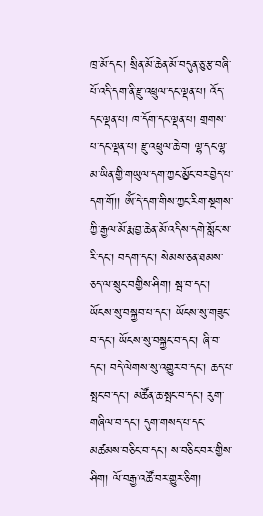ཁྲ་མོ་དང་། སྲིན་མོ་ཆེན་མོ་བདུན་ཅུ་རྩ་བཞི་པོ་འདི་དག་ནི་རྫུ་འཕྲུལ་དང་ལྡན་པ། འོད་དང་ལྡན་པ། ཁ་དོག་དང་ལྡན་པ། གྲགས་པ་དང་ལྡན་པ། རྫུ་འཕྲུལ་ཆེ་བ། ལྷ་དང་ལྷ་མ་ཡིན་གྱི་གཡུལ་དག་ཀྱང་མྱོང་བར་བྱེད་པ་དག་གོ།། ཨོཾ་དེ་དག་གིས་ཀྱང་རིག་སྔགས་ཀྱི་རྒྱལ་མོ་རྨ་བྱ་ཆེན་མོ་འདིས་དགེ་སློང་ས་རི་དང་། བདག་དང་། སེམས་ཅན་ཐམས་ཅད་ལ་སྲུང་བགྱིས་ཤིག། སྦ་བ་དང་། ཡོངས་སུ་བསྐྱབ་པ་དང་། ཡོངས་སུ་གཟུང་བ་དང་། ཡོངས་སུ་བསྐྱང་བ་དང་། ཞི་བ་དང་། བདེ་ལེགས་སུ་འགྱུར་བ་དང་། ཆད་པ་སྤང་བ་དང་། མཚོན་ཆ་སྤང་བ་དང་། རུག་གཞིལ་བ་དང་། དུག་གསད་པ་དང་མཚམས་བཅིང་བ་དང་། ས་བཅིང་བར་གྱིས་ཤིག། ལོ་བརྒྱ་འཚོ་བར་གྱུར་ཅིག།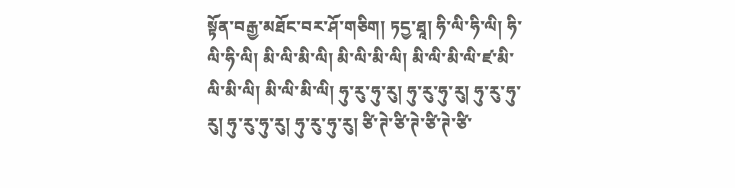སྟོན་བརྒྱ་མཐོང་བར་ཤོ་གཅིག། ཏདྱ་ཐཱ། ཧི་ལི་ཧི་ལི། ཧི་ལི་ཧི་ལི། མི་ལི་མི་ལི། མི་ལི་མི་ལི། མི་ལི་མི་ལི་ཛ་མི་ལི་མི་ལི། མི་ལི་མི་ལི། ཧུ་རུ་ཧུ་རུ། ཧུ་རུ་ཧུ་རུ། ཧུ་རུ་ཧུ་རུ། ཧུ་རུ་ཧུ་རུ། ཧུ་རུ་ཧུ་རུ། ཙི་ཊེ་ཙི་ཊེ་ཙི་ཊེ་ཙི་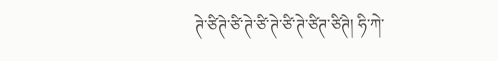ཊེ་ཙིཊེ་ཙི་ཊེ་ཙི་ཊེ་ཙི་ཊེ་ཙིཊ་ཙིཊེ། ཧི་ཀེ་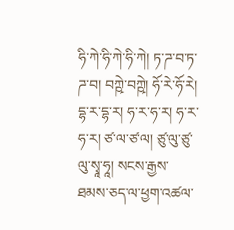ཧི་ཀེ་ཧི་ཀེ་ཧི་ཀེ། ཏ་ཌ་བ་ཏ་ཌ་བ། བཀྵེ་བཀྵེ། ཧོ་རེ་ཧོ་རེ། དྷ་ར་དྷ་ར། ཧ་ར་ཧ་ར། ཧ་ར་ཧ་ར། ཙ་ལ་ཙ་ལ། ཙུ་ལུ་ཙུ་ལུ་སྭཱ་ཧཱ། སངས་རྒྱས་ཐམས་ཅད་ལ་ཕྱག་འཚལ་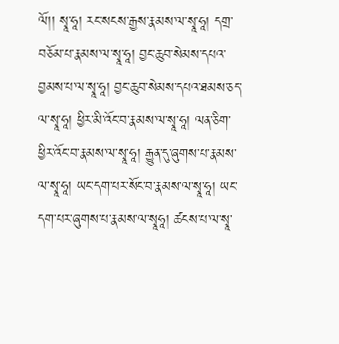ལོ།། སྭཱ་ཧཱ། རང་སངས་རྒྱས་རྣམས་ལ་སྭཱ་ཧཱ། དགྲ་བཅོམ་པ་རྣམས་ལ་སྭཱ་ཧཱ། བྱང་ཆུབ་སེམས་དཔའ་བྱམས་པ་ལ་སྭཱ་ཧཱ། བྱང་ཆུབ་སེམས་དཔའ་ཐམས་ཅད་ལ་སྭཱ་ཧཱ། ཕྱིར་མི་འོང་བ་རྣམས་ལ་སྭཱ་ཧཱ། ལན་ཅིག་ཕྱིར་འོང་བ་རྣམས་ལ་སྭཱ་ཧཱ། རྒྱུན་དུ་ཞུགས་པ་རྣམས་ལ་སྭཱ་ཧཱ། ཡང་དག་པར་སོང་བ་རྣམས་ལ་སྭཱ་ཧཱ། ཡང་དག་པར་ཞུགས་པ་རྣམས་ལ་སྭཱཧཱ། ཚངས་པ་ལ་སྭཱ་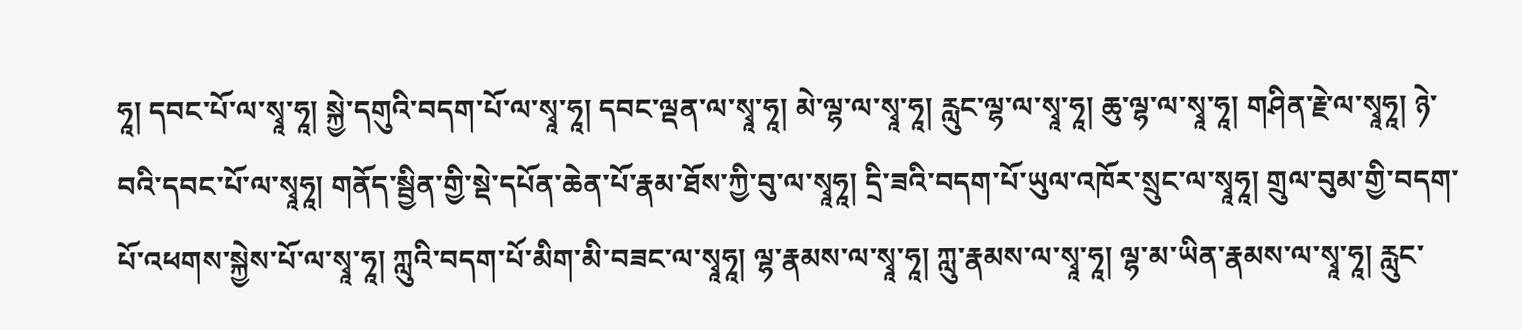ཧཱ། དབང་པོ་ལ་སྭཱ་ཧཱ། སྐྱེ་དགུའི་བདག་པོ་ལ་སྭཱ་ཧཱ། དབང་ལྡན་ལ་སྭཱ་ཧཱ། མེ་ལྷ་ལ་སྭཱ་ཧཱ། རླུང་ལྷ་ལ་སྭཱ་ཧཱ། ཆུ་ལྷ་ལ་སྭཱ་ཧཱ། གཤིན་རྗེ་ལ་སྭཱཧཱ། ཉེ་བའི་དབང་པོ་ལ་སྭཱཧཱ། གནོད་སྦྱིན་གྱི་སྡེ་དཔོན་ཆེན་པོ་རྣམ་ཐོས་ཀྱི་བུ་ལ་སྭཱཧཱ། དྲི་ཟའི་བདག་པོ་ཡུལ་འཁོར་སྲུང་ལ་སྭཱཧཱ། གྲུལ་བུམ་གྱི་བདག་པོ་འཕགས་སྐྱེས་པོ་ལ་སྭཱ་ཧཱ། ཀླུའི་བདག་པོ་མིག་མི་བཟང་ལ་སྭཱཧཱ། ལྷ་རྣམས་ལ་སྭཱ་ཧཱ། ཀླུ་རྣམས་ལ་སྭཱ་ཧཱ། ལྷ་མ་ཡིན་རྣམས་ལ་སྭཱ་ཧཱ། རླུང་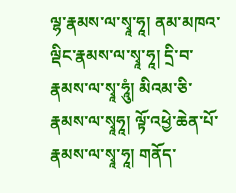ལྷ་རྣམས་ལ་སྭཱ་ཧཱ། ནམ་མཁའ་ལྡིང་རྣམས་ལ་སྭཱ་ཧཱ། དྲི་བ་རྣམས་ལ་སྭཱ་ཧཱུཾ། མིའམ་ཅི་རྣམས་ལ་སྭཱཧཱ། ལྟོ་འཕྱེ་ཆེན་པོ་རྣམས་ལ་སྭཱ་ཧཱ། གནོད་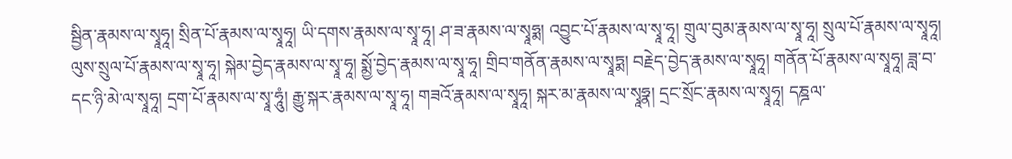སྦྱིན་རྣམས་ལ་སྭཱཧཱ། སྲིན་པོ་རྣམས་ལ་སྭཱཧཱ། ཡི་དགས་རྣམས་ལ་སྭཱ་ཧཱ། ཤ་ཟ་རྣམས་ལ་སྭཱཧྨ། འབྱུང་པོ་རྣམས་ལ་སྭཱ་ཧཱ། གྲུལ་བུམ་རྣམས་ལ་སྭཱ་ཧཱ། སྲུལ་པོ་རྣམས་ལ་སྭཱཧཱ། ལུས་སྲུལ་པོ་རྣམས་ལ་སྭཱ་ཧཱ། སྐེམ་བྱེད་རྣམས་ལ་སྭཱ་ཧཱ། སྨྱོ་བྱེད་རྣམས་ལ་སྭཱ་ཧཱ། གྲིབ་གནོན་རྣམས་ལ་སྭཱཏྨ། བརྗེད་བྱེད་རྣམས་ལ་སྭཱཧཱ། གནོན་པོ་རྣམས་ལ་སྭཱཧཱ། ཟླ་བ་དང་ཉི་མེ་ལ་སྭཱཧཱ། དྲག་པོ་རྣམས་ལ་སྭཱ་ཧཱུཾ། རྒྱུ་སྐར་རྣམས་ལ་སྭཱ་ཧཱ། གཟའོ་རྣམས་ལ་སྭཱཧཱ། སྐར་མ་རྣམས་ལ་སྭཱཧྣ། དྲང་སྲོང་རྣམས་ལ་སྭཱཧཱ། དཎྜལ་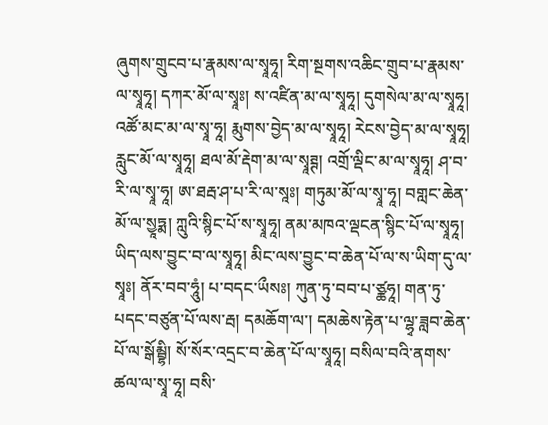ཞུགས་གྲུངབ་པ་རྣམས་ལ་སྭཱཧཱ། རིག་སྔགས་འཆིང་གྲུབ་པ་རྣམས་ལ་སྭཱཧཱ། དཀར་མོ་ལ་སྭཱཿ། ས་འཛིན་མ་ལ་སྭཱཧཱ། དུགསེལ་མ་ལ་སྭཱཧཱ། འཚོ་མང་མ་ལ་སྭཱ་ཧཱ། རྨུགས་བྱེད་མ་ལ་སྭཱཧཱ། རེངས་བྱེད་མ་ལ་སྭཱཧཱ། རླུང་མོ་ལ་སྭཱཧཱ། ཐལ་མོ་རྡེག་མ་ལ་སྭཱཊྚ། འགྲོ་ལྡིང་མ་ལ་སྭཱཧཱ། ཤ་བ་རི་ལ་སྭཱ་ཧཱ། ཨ་ཐརྦ་ཤ་པ་རི་ལ་སཱཿ། གཏུམ་མོ་ལ་སྭཱ་ཧཱ། བགླང་ཆེན་མོ་ལ་སྱཱཏྨ། ཀླུའི་སྙིང་པོ་ས་སྭཱཧཱ། ནམ་མཁའ་ལྡངན་སྙིང་པོ་ལ་སྭཱཧཱ། ཡིད་ལས་བྱུང་བ་ལ་སྭཱཧཱ། མིང་ལས་བྱུང་བ་ཆེན་པོ་ལ་ས་ཡིག་དུ་ལ་སྭཱཿ། ནོར་བབ་ཧཱུཾ། པ་བདང་ཡྀསཿ། ཀུན་ཏུ་བབ་པ་ཙྪཧཱ། གན་ཏུ་པདང་བཙུན་པོ་ལས་རྦ། དམཆོག་ལ་། དམཆེས་རྟེན་པ་ལྷྭ་ཟླབ་ཆེན་པོ་ལ་སྒོམྦྷི། སོ་སོར་འདྲང་བ་ཆེན་པོ་ལ་སྭཱཧཱ། བསིལ་བའི་ནགས་ཚལ་ལ་སྭཱ་ཧཱ། བསི་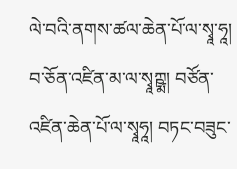ལེ་བའི་ནགས་ཚལ་ཆེན་པོ་ལ་སྭཱ་ཧཱ། བ་ཅོན་འཛིན་མ་ལ་སྭཱཀྵྨ། བཙོན་འཛིན་ཆེན་པོ་ལ་སྭཱཧཱ། བཏང་བཟུང་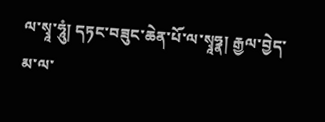ལ་སྭཱ་ཧཱུཾ། དཏང་བཟུང་ཆེན་པོ་ལ་སྭཱཧྣ། རྒྱལ་བྱེད་མ་ལ་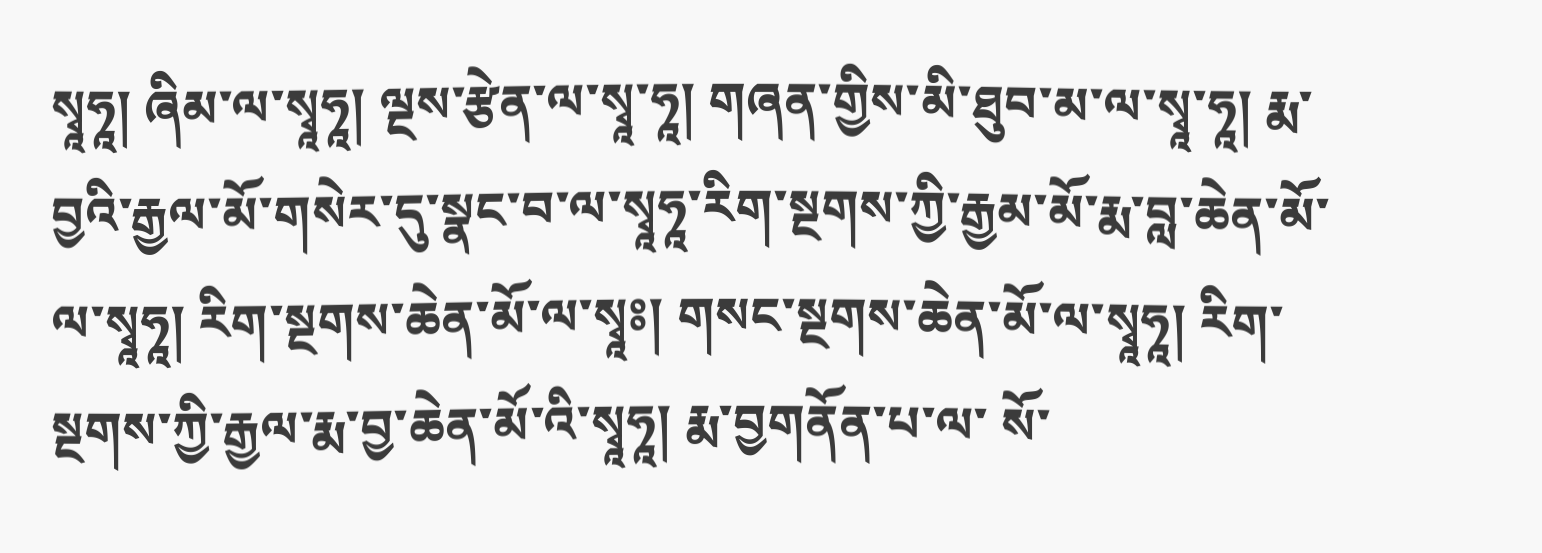སྭཱཧཱ། ཞིམ་ལ་སྭཱཧཱ། ལྔས་རྩེན་ལ་སྭཱ་ཧཱ། གཞན་གྱིས་མི་ཐུབ་མ་ལ་སྭཱ་ཧཱ། རྨ་བྱའི་རྒྱལ་མོ་གསེར་དུ་སྣང་བ་ལ་སྭཱཧཱ་རིག་སྔགས་ཀྱི་རྒྱམ་མོ་རྨ་བླ་ཆེན་མོ་ལ་སྭཱཧཱ། རིག་སྔགས་ཆེན་མོ་ལ་སྭཱཿ། གསང་སྔགས་ཆེན་མོ་ལ་སྭཱཧཱ། རིག་སྔགས་ཀྱི་རྒྱལ་རྨ་བྱ་ཆེན་མོ་འི་སྭཱཧཱ། རྨ་བྱགནོན་པ་ལ་ སོ་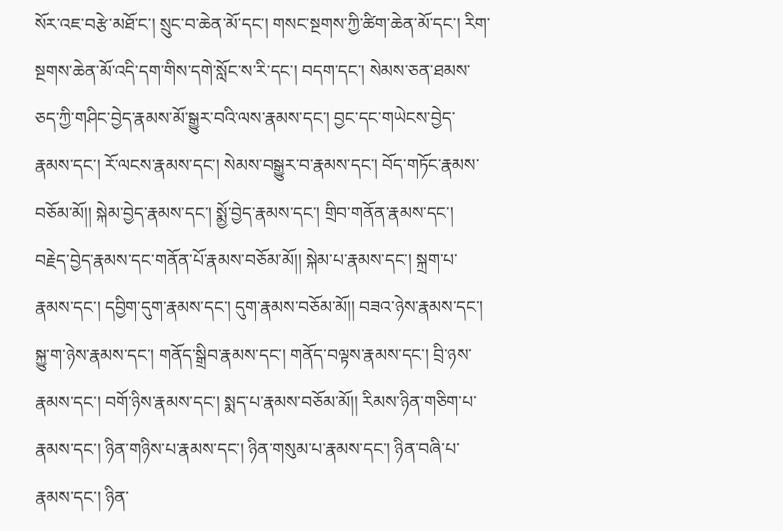སོར་འཇ་བརྩེ་མཐོ་ང་། སྲུང་བ་ཆེན་མོ་དང་། གསང་སྔགས་ཀྱི་ཚིག་ཆེན་མོ་དང་། རིག་སྔགས་ཆེན་མོ་འདི་དག་གིས་དགེ་སློང་ས་རི་དང་། བདག་དང་། སེམས་ཅན་ཐམས་ཅད་ཀྱི་གཤིང་བྱེད་རྣམས་མོ་སྒྱུར་བའི་ལས་རྣམས་དང་། བྱང་དང་གཡེངས་བྱེད་རྣམས་དང་། རོ་ལངས་རྣམས་དང་། སེམས་བསྒྱུར་བ་རྣམས་དང་། བོད་གཏོང་རྣམས་བཅོམ་མོ།། སྐེམ་བྱེད་རྣམས་དང་། སྨྱོ་བྱེད་རྣམས་དང་། གྲིབ་གནོན་རྣམས་དང་། བརྗེད་བྱེད་རྣམས་དང་གནོན་པོ་རྣམས་བཅོམ་མོ།། སྐེམ་པ་རྣམས་དང་། སྐྲག་པ་རྣམས་དང་། དབྱིག་དུག་རྣམས་དང་། དུག་རྣམས་བཅོམ་མོ།། བཟའ་ཉེས་རྣམས་དང་། སྐྱུ་ག་ཉེས་རྣམས་དང་། གནོད་སྒྲིབ་རྣམས་དང་། གནོད་བལྟས་རྣམས་དང་། བྲི་ཉས་རྣམས་དང་། བགོ་ཉིས་རྣམས་དང་། སྨད་པ་རྣམས་བཅོམ་མོ།། རིམས་ཉིན་གཅིག་པ་རྣམས་དང་། ཉིན་གཉིས་པ་རྣམས་དང་། ཉིན་གསུམ་པ་རྣམས་དང་། ཉིན་བཞི་པ་རྣམས་དང་། ཉིན་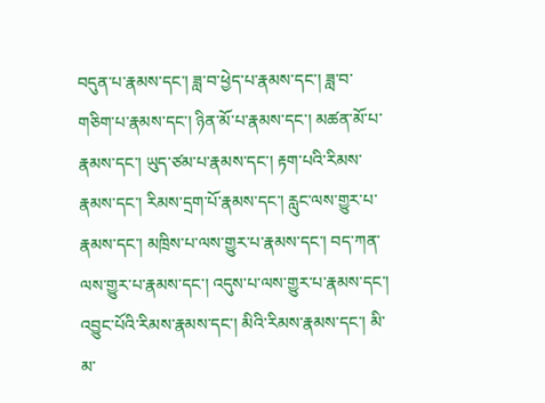བདུན་པ་རྣམས་དང་། ཟླ་བ་ཕྱེད་པ་རྣམས་དང་། ཟླ་བ་གཅིག་པ་རྣམས་དང་། ཉིན་མོ་པ་རྣམས་དང་། མཚན་མོ་པ་རྣམས་དང་། ཡུད་ཙམ་པ་རྣམས་དང་། རྟག་པའི་རིམས་རྣམས་དང་། རིམས་དྲག་པོ་རྣམས་དང་། རླུང་ལས་གྱུར་པ་རྣམས་དང་། མཁྲིས་པ་ལས་གྱུར་པ་རྣམས་དང་། བད་ཀན་ལས་གྱུར་པ་རྣམས་དང་། འདུས་པ་ལས་གྱུར་པ་རྣམས་དང་། འབྱུང་པོའི་རིམས་རྣམས་དང་། མིའི་རིམས་རྣམས་དང་། མི་མ་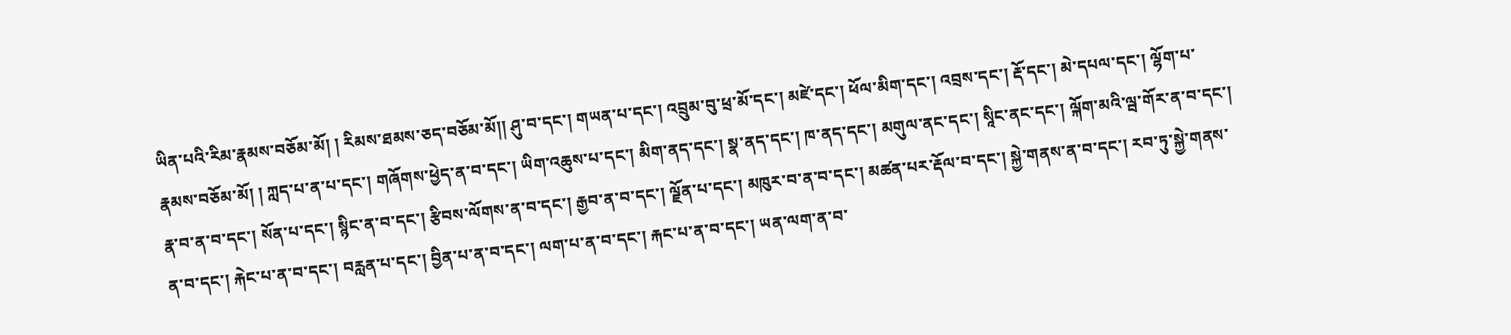ཡིན་པའི་རིམ་རྣམས་བཅོམ་མོ། ། རིམས་ཐམས་ཅད་བཅོམ་མོ།། ཤུ་བ་དང་། གཡན་པ་དང་། འབྲུམ་བུ་ཕྲ་མོ་དང་། མཛེ་དང་། ཕོལ་མིག་དང་། འབྲས་དང་། རྡོ་དང་། མེ་དཔལ་དང་། ལྷོག་པ་རྣམས་བཅོམ་མོ། ། ཀླད་པ་ན་པ་དང་། གཞོགས་ཕྱེད་ན་བ་དང་། ཡིག་འཆུས་པ་དང་། མིག་ནད་དང་། སྣ་ནད་དང་། ཁ་ནད་དང་། མགུལ་ནང་དང་། སཱིང་ནང་དང་། ལྐོག་མའི་ལྦ་གོར་ན་བ་དང་། རྣ་བ་ན་བ་དང་། སོན་པ་དང་། སྙིང་ན་བ་དང་། རྩིབས་ལོགས་ན་བ་དང་། རྒྱབ་ན་བ་དང་། ལྗོན་པ་དང་། མཁུར་བ་ན་བ་དང་། མཚན་པར་རྡོལ་བ་དང་། སྐྱེ་གནས་ན་བ་དང་། རབ་ཏུ་སྐྱེ་གནས་ན་བ་དང་། རྐེང་པ་ན་བ་དང་། བརླན་པ་དང་། བྱིན་པ་ན་བ་དང་། ལག་པ་ན་བ་དང་། རྐང་པ་ན་བ་དང་། ཡན་ལག་ན་བ་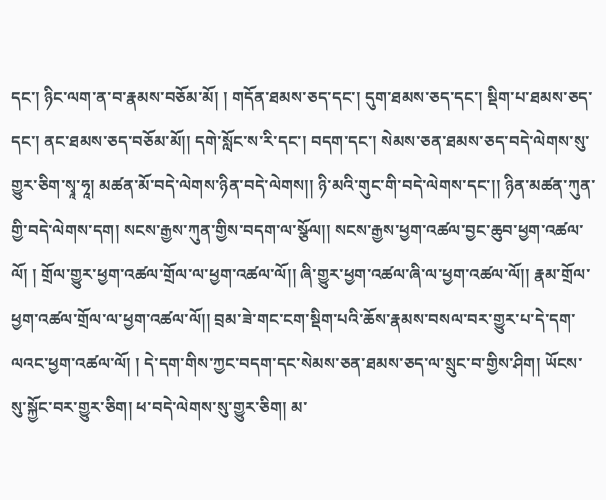དང་། ཉིང་ལག་ན་བ་རྣམས་བཅོམ་མོ། ། གདོན་ཐམས་ཅད་དང་། དུག་ཐམས་ཅད་དང་། སྡིག་པ་ཐམས་ཅད་དང་། ནང་ཐམས་ཅད་བཅོམ་མོ།། དགེ་སློང་ས་རི་དང་། བདག་དང་། སེམས་ཅན་ཐམས་ཅད་བདེ་ལེགས་སུ་གྱུར་ཅིག་སྭཱ་ཧཱ། མཚན་མོ་བདེ་ལེགས་ཉིན་བདེ་ལེགས།། ཉི་མའི་གུང་གི་བདེ་ལེགས་དང་།། ཉིན་མཚན་ཀུན་གྱི་བདེ་ལེགས་དག། སངས་རྒྱས་ཀུན་གྱིས་བདག་ལ་སྩོལ།། སངས་རྒྱས་ཕྱག་འཚལ་བྱང་ཆུབ་ཕྱག་འཚལ་ལོ། ། གྲོལ་གྱུར་ཕྱག་འཚལ་གྲོལ་ལ་ཕྱག་འཚལ་ལོ།། ཞི་གྱུར་ཕྱག་འཚལ་ཞི་ལ་ཕྱག་འཚལ་ལོ།། རྣམ་གྲོལ་ཕྱག་འཚལ་གྲོལ་ལ་ཕྱག་འཚལ་ལོ།། བྲམ་ཟེ་གང་ངག་སྡིག་པའི་ཆོས་རྣམས་བསལ་བར་གྱུར་པ་དེ་དག་ལའང་ཕྱག་འཚལ་ལོ། ། དེ་དག་གིས་ཀྱང་བདག་དང་སེམས་ཅན་ཐམས་ཅད་ལ་སྲུང་བ་གྱིས་ཤིག། ཡོངས་སུ་སྐྱོང་བར་གྱུར་ཅིག། ཕ་བདེ་ལེགས་སུ་གྱུར་ཅིག། མ་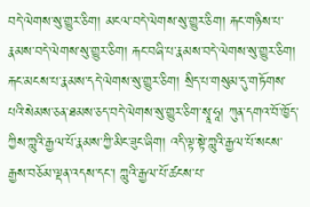བདེ་ལེགས་སུ་གྱུར་ཅིག། མངལ་བདེ་ལེགས་སུ་གྱུར་ཅིག། རྐང་གཉིས་པ་རྣམས་བདེ་ལེགས་སུ་གྱུར་ཅིག། རྐང་བཞི་པ་རྣམས་བདེ་ལེགས་སུ་གྱུར་ཅིག། རྐང་མངས་པ་རྣམས་དདེ་ལེགས་སུ་གྱུར་ཅིག། སྲིད་པ་གསུམ་དུ་གཏོགས་པའི་སེམས་ཅན་ཐམས་ཅད་བདེ་ལེགས་སུ་གྱུར་ཅིག་སྭཱ་ཧཱ། ཀུན་དགའ་བོ་ཁྱོད་ཀྱིས་ཀླུའི་རྒྱལ་པོ་རྣམས་ཀྱི་མིང་ཟུང་ཞིག། འདི་ལྟ་སྟེ་ཀླུའི་རྒྱལ་པོ་སངས་རྒྱས་བཅོམ་ལྡན་འདས་དང་། ཀླུའི་རྒྱལ་པོ་ཚངས་པ་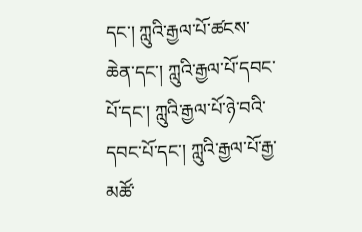དང་། ཀླུའི་རྒྱལ་པོ་ཚངས་ཆེན་དང་། ཀླུའི་རྒྱལ་པོ་དབང་པོ་དང་། ཀླུའི་རྒྱལ་པོ་ཉེ་བའི་དབང་པོ་དང་། ཀླུའི་རྒྱལ་པོ་རྒྱ་མཚོ་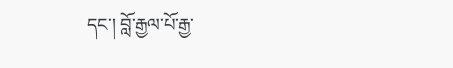དང་། བློ་རྒྱལ་པོ་རྒྱ་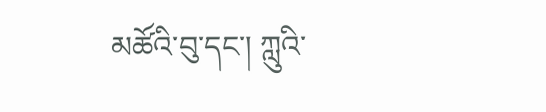མཚོའི་བུ་དང་། ཀླུའི་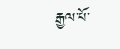རྒྱལ་པོ་